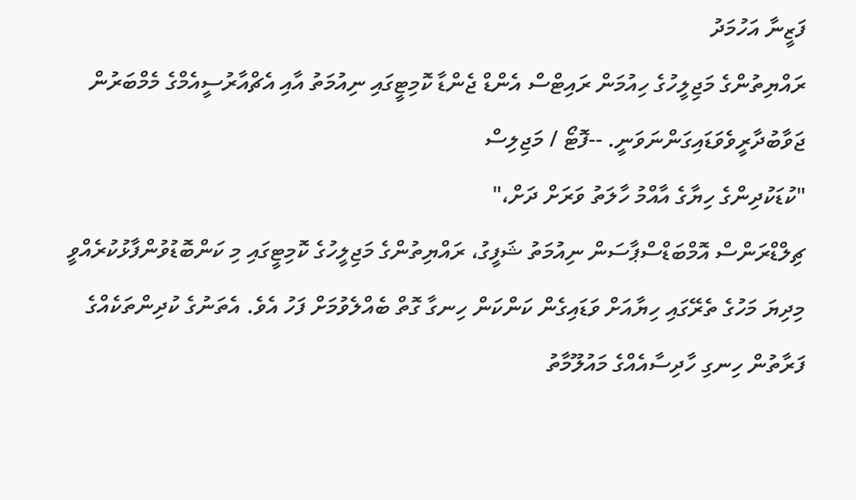ފަޒީނާ އަހުމަދު
ރައްޔިތުންގެ މަޖިލީހުގެ ހިއުމަން ރައިޓްސް އެންޑް ޖެންޑާ ކޮމިޓީގައި ނިއުމަތު އާއި އެޗްއާރުސީއެމްގެ މެމްބަރުން ޖަވާބުދާރީވެވަޑައިގަންނަވަނީ. --ފޮޓޯ / މަޖިލިސް
"ކުޑަކުދިންގެ ހިޔާގެ އާއްމު ހާލަތު ވަރަށް ދަށް،"
ޗިލްޑްރަންސް އޮމްބަޑްސްޕާސަން ނިއުމަތު ޝަފީގު، ރައްޔިތުންގެ މަޖިލީހުގެ ކޮމިޓީގައި މި ކަންބޮޑުވުންފާޅުކުރެއްވީ މިދިޔަ މަހުގެ ތެރޭގައި ހިޔާއަށް ވަޑައިގެން ކަންކަން ހިނގާ ގޮތް ބެއްލެވުމަށް ފަހު އެވެ. އެތަނުގެ ކުދިންތަކެއްގެ ފަރާތުން ހިނގި ހާދިސާއެއްގެ މައުލޫމާތު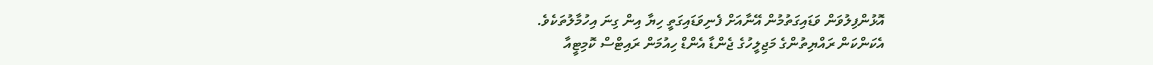އޮޅުންފިލުވަން ވަޑައިގަތުމުން އޭނާއަށް ފެނިވަޑައިގަތީ ހިޔާ އިން ގިނަ އިހުމާލުތަކެވެ.
އެކަންކަން ރައްޔިތުންގެ މަޖިލީހުގެ ޖެންޑާ އެންޑް ހިއުމަން ރައިޓްސް ކޮމިޓީއާ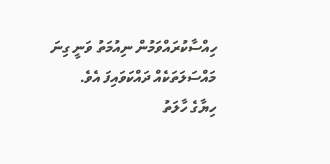ހިއްސާކުރައްވަމުން ނިއުމަތު ވަނީ ގިނަ މައްސަލަތަކެއް ދައްކަވައިފަ އެވެ.
ހިޔާގެ ހާލަތު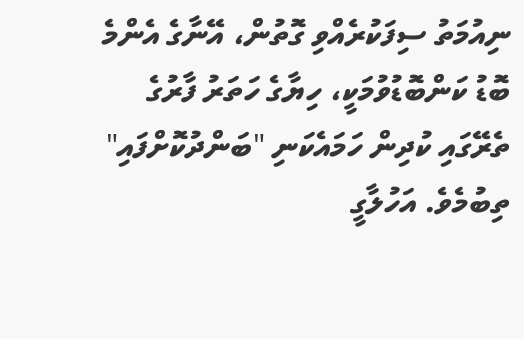ނިއުމަތު ސިފަކުރެއްވި ގޮތުން، އޭނާގެ އެންމެ ބޮޑު ކަންބޮޑުވުމަކީ، ހިޔާގެ ހަތަރު ފާރުގެ ތެރޭގައި ކުދިން ހަމައެކަނި "ބަންދުކޮށްފައި" ތިބުމެވެ. އަހުލާގީ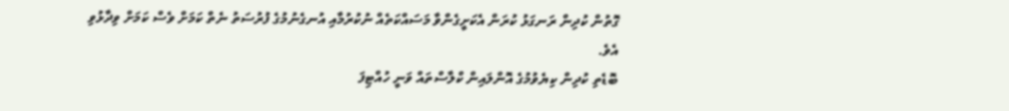ގޮތުން ކުދިން ރަނގަޅު ކުރަން އެކަށީގެންވާ މަސައްކަތެއް ނުކުރުމާއި އުނގެނުމުގެ ފުރުސަތު ނެތް ކަމަށް ވެސް ކަމަށް ވިދާޅުވި އެވެ.
ބޮޑެތި ކުދިން ކިޔެވުމުގެ އޮންލައިން ކްލާސްތައް ވަނީ ހުއްޓިފަ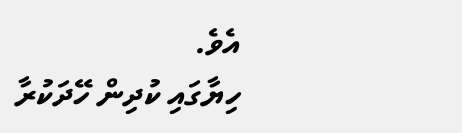އެވެ.
ހިޔާގައި ކުދިން ހޭދަކުރާ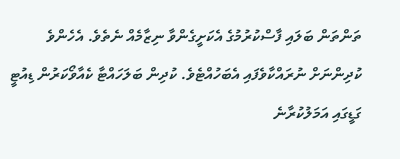ތަންތަން ބަލައި ފާސްކުރުމުގެ އެކަށީގެންވާ ނިޒާމެއް ނެތެވެ. އެހެންވެ ކުދިންނަށް ނުރައްކާވެފައި އެބަހުއްޓެވެ. ކުދިން ބަލަހައްޓާ ކެއާވޯކަރުން ޑިއުޓީ ގަޑީގައި އަމަލުކުރާނެ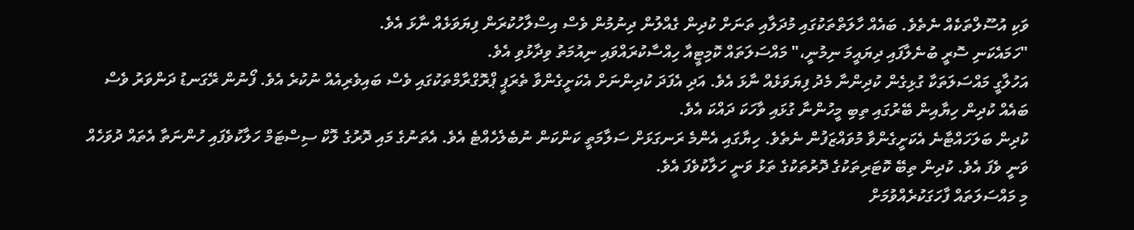ވަކި އުސޫލްތަކެއް ނެތެވެ. ބައެއް ހާލަތްތަކުގައި މުދަލާއި ތަނަށް ކުދިން ގެއްލުން ދިނުމުން ވެސް އިސްލާހުކުރަން ފިޔަވަޅެއް ނާޅަ އެވެ.
"ހަމައެކަނި ސޮރީ ބުނެލާފައި ދިޔައީމަ ނިމުނީ،" މައްސަލަތައް ކޮމިޓީއާ ހިއްސާކުރައްވައި ނިއުމަތު ވިދާޅުވި އެވެ.
އަހުލާގީ މައްސަލަތަކާ ގުޅިގެން ކުދިންނާ މެދު ފިޔަވަޅެއް ނާޅަ އެވެ. އަދި އެފަދަ ކުދިންނަށް އެކަށީގެންވާ ތެރަޕީ ޕްރޮގްރާމްތަކުގައި ވެސް ބައިވެރިއެއް ނުކުރެ އެވެ. ފޯނުން ރޭގަނޑު ދަންވަރު ވެސް ބައެއް ކުދިން ހިޔާއިން ބޭރުގައި ތިބި މީހުންނާ ގުޅައި ވާހަކަ ދައްކަ އެވެ.
ކުދިން ބަލަހައްޓާނެ އެކަށީގެންވާ މުވައްޒަފުން ނެތެވެ. ހިޔާގައި އެންމެ ރަނގަޅަށް ސަލާމަތީ ކަންކަން ނުބެލެހެއްޓެ އެވެ. އެތަނުގެ މައި ދޮރުގެ ލޮކް ސިސްޓަމް ހަލާކުވެފައި ހުންނަތާ އެތައް ދުވަހެއް ވަނީ ވެފަ އެވެ. ކުދިން ތިބޭ ކޮޓަރިތަކުގެ ދޮރުތަކުގެ ތަޅު ވަނީ ހަލާކުވެފަ އެވެ.
މި މައްސަލަތައް ފާހަގަކުރެއްވުމަށް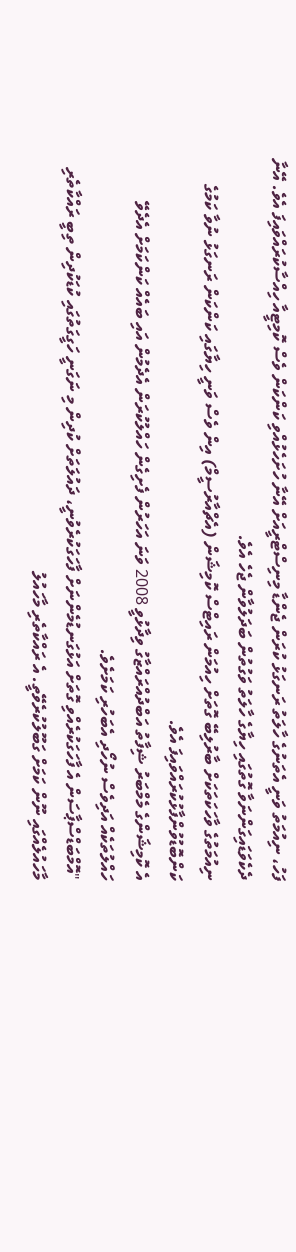ފަހު، ނިއުމަތު ވަނީ އެތަނުގެ ހާލަތު ރަނގަޅު ކުރަން ޖެންޑާ މިނިސްޓްރީއަށް އޭނާ ހުށަހެޅުއްވި ކަންކަން ވެސް ކޮމިޓީއާ ހިއްސާކުރައްވައިފަ އެވެ. އޭނާ ދެކެވަޑައިގަންނަވާ ގޮތުގައި ހިޔާގެ ހާލަތު ވަގުތުން ބަދަލުވާން ޖެހެ އެވެ.
ނިއުމަތުގެ ވާހަކަތަކަށް ބާރުލިބޭ ގޮތަށް ހިއުމަން ރައިޓްސް ކޮމިޝަން (އެޗްއާރުސީމް) އިން ވެސް ވަނީ ހިޔާގައި ކަންކަން ރަނގަޅު ނުވާ ކަމުގެ ކަންބޮޑުވުންފާޅުކުރައްވައިފަ އެވެ.
އެ ކޮމިޝަންގެ މެމްބަރު ޝިފާތު އަބްދުއްރައްޒާގު ވިދާޅުވީ 2008 ވަނަ އަހަރުން ފެށިގެން ހައްލުކުރަން އެދެމުން އައި ބައެއް ކަންކަމަށް އެދެވޭ ހައްލުތަކެއް އަދިވެސް ނުހޯދި އެބަހުރި ކަމަށެވެ.
"އޮމްބަޑްސްޕާސަން އެ ފާހަގަކުރެއްވި ގޮތަށް އަޅުގަނޑުމެންނަށް ފާހަގަކުރެވުނީ، ދައުލަތަށް ކުދިން މި ނަގަނީ ހަގީގަތުގައި ކުޑަކުދިން ތިބީ ރައްކާތެރި މާހައުލެއްގައި ނޫން ކަމަށް ގަބޫލުކުރެވޭތީ. އެ ރައްކާތެރި މާހައުލު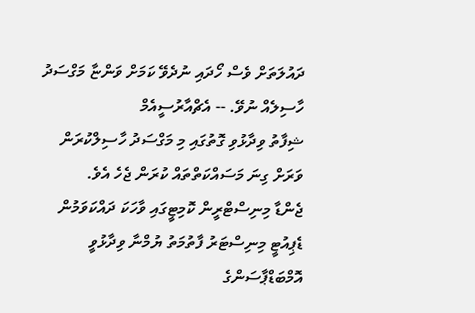ދައުލަތަށް ވެސް ހޯދައި ނުދެވޭ ކަމަށް ވަންޏާ މަގްސަދު ހާސިލެއް ނުވޭ. -- އެޗްއާރުސީއެމް
ޝިފާތު ވިދާޅުވި ގޮތުގައި މި މަގްސަދު ހާސިލްކުރަން ވަރަށް ގިނަ މަސައްކަތްތައް ކުރަން ޖެހެ އެވެ.
ޖެންޑާ މިނިސްޓްރީން ކޮމިޓީގައި ވާހަކަ ދައްކަވަމުން ޑެޕިއުޓީ މިނިސްޓަރު ފާތުމަތު ޔުމްނާ ވިދާޅުވީ އޮމްބަޑްޕާސަންގެ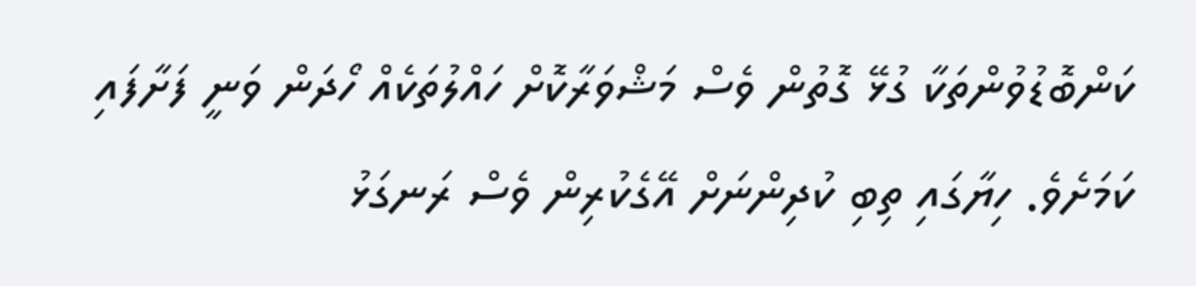ކަންބޮޑުވުންތަކާ ގުޅޭ ގޮތުން ވެސް މަޝްވަރާކޮށް ހައްލުތަކެއް ހޯދަން ވަނީ ފަށާފައި ކަމަށެވެ. ހިޔާގައި ތިބި ކުދިންނަށް އޭގެކުރިން ވެސް ރަނގަޅު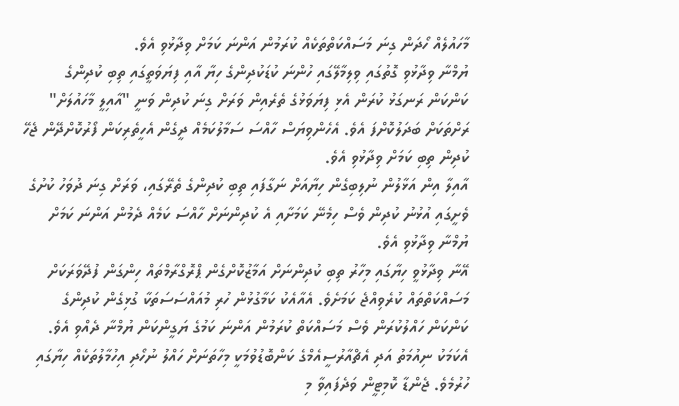މާހައުލެއް ހޯދަން ގިނަ މަސައްކަތްތަކެއް ކުރަމުން އަންނަ ކަމަށް ވިދާޅުވި އެވެ.
ޔުމްނާ ވިދާޅުވި ގޮތުގައި ވިލިމާލޭގައި ހުންނަ ކުޑަކުދިންގެ ހިޔާ އާއި ފިޔަވަތީގައި ތިބި ކުދިންގެ ކަންކަން ރަނގަޅު ކުރަން އެޅި ފިޔަވަޅުގެ ތެރެއިން ވަރަށް ގިނަ ކުދިން ވަނީ "އާއިލީ މާހައުލަށް" ރަށްތަކަށް ބަދަލުކޮށްފަ އެވެ. އެހެންވިޔަސް ހާއްސަ ސަމާލުކަމެއް ދީގެން އެހީތެރިކަން ފޯރުކޮށްދޭން ޖެހޭ ކުދިން ތިބި ކަމަށް ވިދާޅުވި އެވެ.
އާއިލާ އިން އަޅާލުން ނުލިބިގެން ހިޔާއަށް ނަގާފައި ތިބި ކުދިންގެ ތެރޭގައި، ވަރަށް ގިނަ ދުވަހު ކުށުގެ ވެށީގައި އުޅުނު ކުދިން ވެސް ހިމެނޭ ކަމަށާއި އެ ކުދިންނަށް ހާއްސަ ކަމެއް ދެމުން އަންނަ ކަމަށް ޔުމްނާ ވިދާޅުވި އެވެ.
އޭނާ ވިދާޅުވީ ހިޔާގައި މިހާރު ތިބި ކުދިންނަށް އަމާޒުކޮށްގެން ޕްރޮގްރާމްތައް ހިންގަން ފުދޭވަރަކަށް މަސައްކަތްތައް ކުރެވިއްޖެ ކަމަށެވެ. އެއާއެކު ކަމާގުޅުން ހުރި މުއައްސަސަތަކާ ގުޅިގެން ކުދިންގެ ކަންކަން ހައްލުކުރަން ވެސް މަސައްކަތް ކުރަމުން އަންނަ ކަމުގެ ޔަގީންކަން ޔުމްނާ ދެއްވި އެވެ.
އެކަމަކު ނިއުމަތު އަދި އެޗްއާރުސީއެމްގެ ކަންބޮޑުވުމަކީ މިހާތަނަށް ހައްލު ނުހޯދި އިހުމާލުތަކެއް ހިޔާގައި ހުރުމެވެ. ޖެންޑާ ކޮމިޓީން ވަދެފައިވާ މި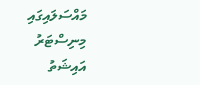މައްސަލައިގައި މިނިސްޓަރު އައިޝަތު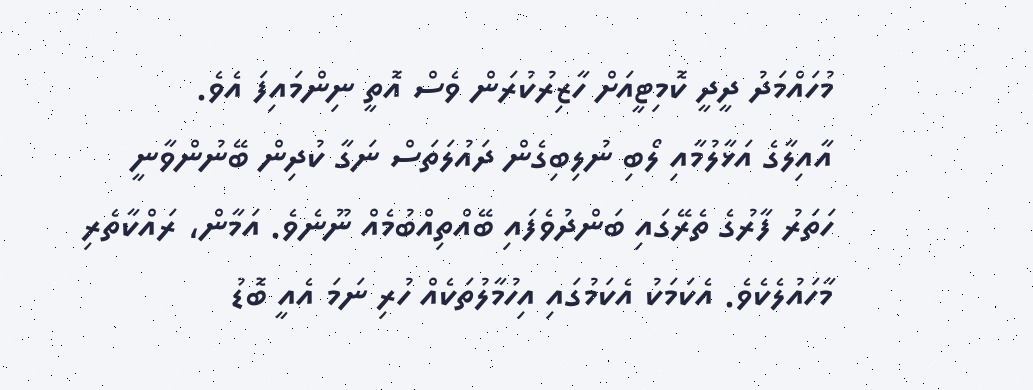މުހައްމަދު ދީދީ ކޮމިޓީއަށް ހާޒިރުކުރަން ވެސް އޮތީ ނިންމައިފަ އެވެ.
އާއިލާގެ އަޅާލުމާއި ލޯބި ނުލިބިގެން ދައުލަތަސް ނަގާ ކުދިން ބޭނުންވާނީ ހަތަރު ފާރުގެ ތެރޭގައި ބަންދުވެފައި ބޭއްތިއްބުމެއް ނޫނެވެ. އަމާން، ރައްކާތެރި މާހައުލެކެވެ. އެކަމަކު އެކަމުގައި އިހުމާލުތަކެއް ހުރި ނަމަ އެއީ ބޮޑު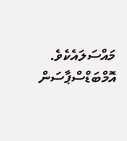މައްސަލައެކެވެ.
އޮމްބަޑްސްޕާސަން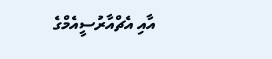އާއި އެޗްއާރުސީއެމްގެ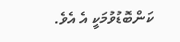ކަންބޮޑުވުމަކީ އެ އެވެ.